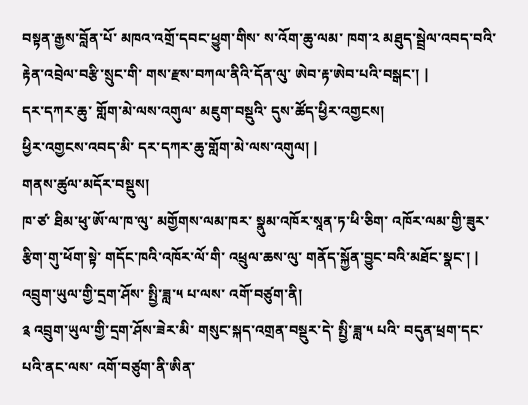བསྟན་རྒྱས་བློན་པོ་ མཁའ་འགྲོ་དབང་ཕྱུག་གིས་ ས་འོག་ཆུ་ལམ་ ཁག་༢ མཐུད་སྦྲེལ་འབད་བའི་ རྟེན་འབྲེལ་བརྩི་སྲུང་གི་ གས་རྫས་བཀལ་ནིའི་དོན་ལུ་ ཨེབ་རྟ་ཨེབ་པའི་བསྒང་། |
དར་དཀར་ཆུ་ གློག་མེ་ལས་འགུལ་ མཇུག་བསྡུའི་ དུས་ཚོད་ཕྱིར་འགྱངས།
ཕྱིར་འགྱངས་འབད་མི་ དར་དཀར་ཆུ་གློག་མེ་ལས་འགུལ། |
གནས་ཚུལ་མདོར་བསྡུས།
ཁ་ཙ་ ཐིམ་ཕུ་ཨོ་ལ་ཁ་ལུ་ མགྱོགས་ལམ་ཁར་ སྣུམ་འཁོར་སཱན་ཏ་ཕི་ཅིག་ འཁོར་ལམ་གྱི་ཟུར་རྩིག་གུ་ཕོག་སྟེ་ གདོང་ཁའི་འཁོར་ལོ་གི་ འཕྲུལ་ཆས་ལུ་ གནོད་སྐྱོན་བྱུང་བའི་མཐོང་སྣང་། |
འབྲུག་ཡུལ་གྱི་དྲག་ཤོས་ སྤྱི་ཟླ་༥ པ་ལས་ འགོ་བཙུག་ནི།
༉ འབྲུག་ཡུལ་གྱི་དྲག་ཤོས་ཟེར་མི་ གསུང་སྐད་འགྲན་བསྡུར་དེ་ སྤྱི་ཟླ་༥ པའི་ བདུན་ཕྲག་དང་པའི་ནང་ལས་ འགོ་བཙུག་ནི་ཨིན་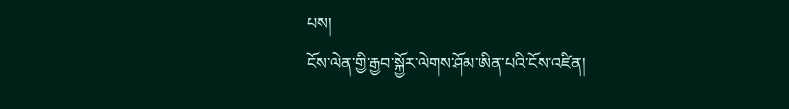པས།
ངོས་ལེན་གྱི་རྒྱབ་སྐྱོར་ལེགས་ཤོམ་ཨིན་པའི་ངོས་འཛིན།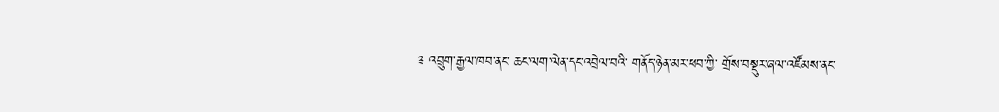༉ འབྲུག་རྒྱལ་ཁབ་ནང་ ཆང་ལག་ལེན་དང་འབྲེལ་བའི་ གནོད་ཉེན་མར་ཕབ་ཀྱི་ གྲོས་བསྡུར་ཞལ་འཛོམས་ནང་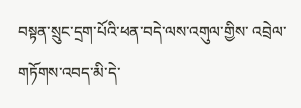བསྟན་སྲུང་དྲག་པོའི་ཕན་བདེ་ལས་འགུལ་གྱིས་ འབྲེལ་གཏོགས་འབད་མི་དེ་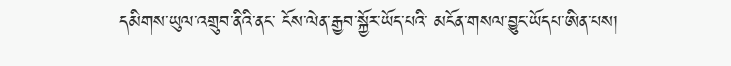དམིགས་ཡུལ་འགྲུབ་ནིའི་ནང་ ངོས་ལེན་རྒྱབ་སྐྱོར་ཡོད་པའི་ མངོན་གསལ་བྱུང་ཡོདཔ་ཨིན་པས།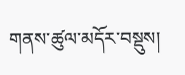གནས་ཚུལ་མདོར་བསྡུས།